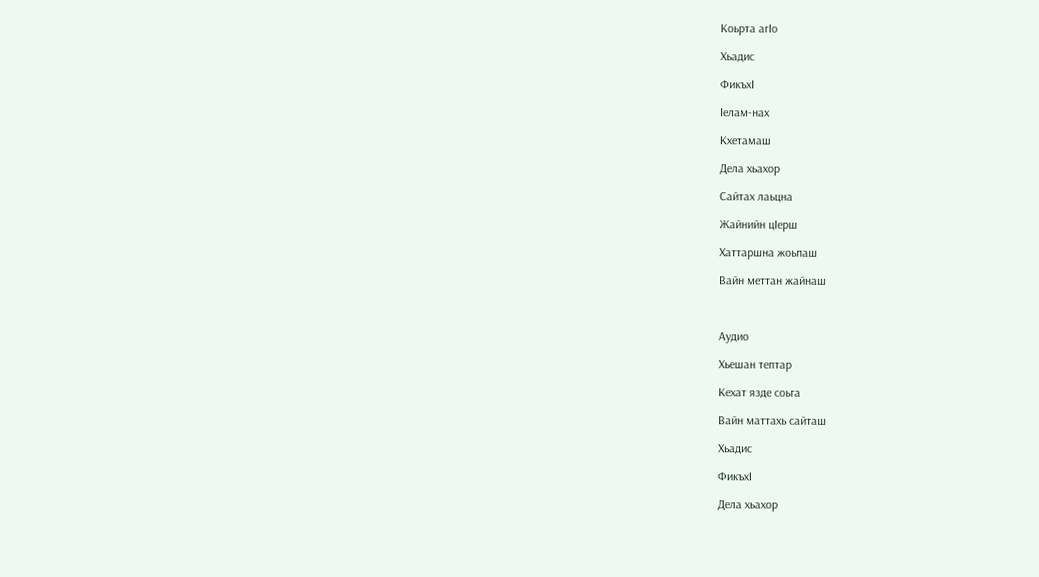Коьрта агIо

Хьадис

ФикъхI

Iелам-нах

Кхетамаш

Дела хьахор

Сайтах лаьцна

Жайнийн цIерш

Хаттаршна жоьпаш

Вайн меттан жайнаш



Аудио

Хьешан тептар

Кехат язде соьга

Вайн маттахь сайташ

Хьадис

ФикъхI

Дела хьахор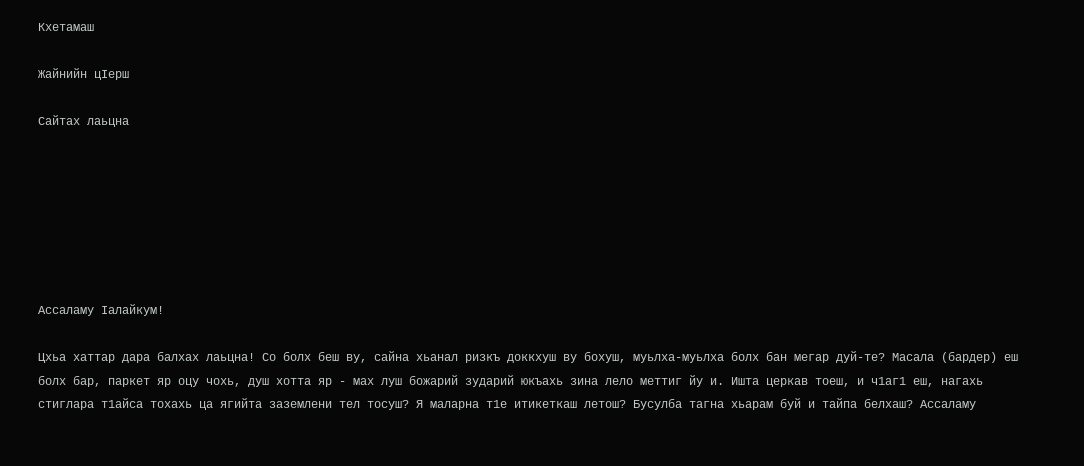Кхетамаш

Жайнийн цIерш

Сайтах лаьцна







Ассаламу Iалайкум!

Цхьа хаттар дара балхах лаьцна! Со болх беш ву, сайна хьанал ризкъ доккхуш ву бохуш, муьлха-муьлха болх бан мегар дуй-те? Масала (бардер) еш болх бар, паркет яр оцу чохь, душ хотта яр - мах луш божарий зударий юкъахь зина лело меттиг йу и. Ишта церкав тоеш, и ч1аг1 еш, нагахь стиглара т1айса тохахь ца ягийта заземлени тел тосуш? Я маларна т1е итикеткаш летош? Бусулба тагна хьарам буй и тайпа белхаш? Ассаламу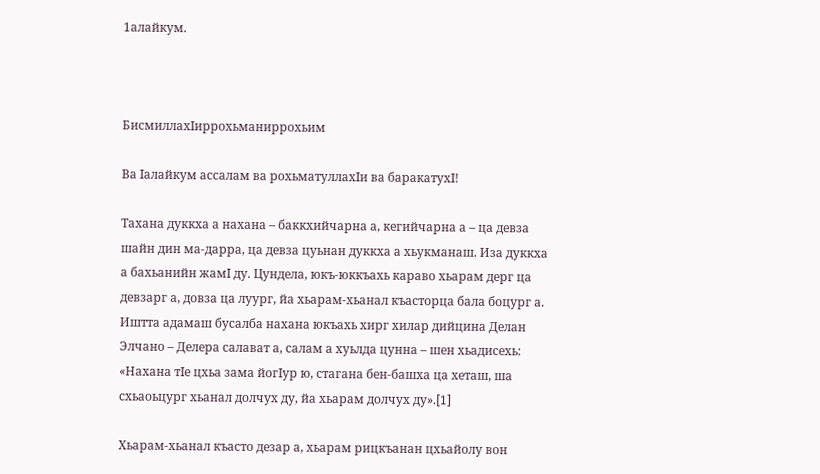1алайкум.



БисмиллахIиррохьманиррохьим

Ва Iалайкум ассалам ва рохьматуллахIи ва баракатухI!

Тахана дуккха а нахана – баккхийчарна а, кегийчарна а – ца девза шайн дин ма-дарра, ца девза цуьнан дуккха а хьукманаш. Иза дуккха а бахьанийн жамI ду. Цундела, юкъ-юккъахь караво хьарам дерг ца девзарг а, довза ца луург, йа хьарам-хьанал къасторца бала боцург а. Иштта адамаш бусалба нахана юкъахь хирг хилар дийцина Делан Элчано – Делера салават а, салам а хуьлда цунна – шен хьадисехь: «Нахана тIе цхьа зама йогIур ю, стагана бен-башха ца хеташ, ша схьаоьцург хьанал долчух ду, йа хьарам долчух ду».[1]

Хьарам-хьанал къасто дезар а, хьарам рицкъанан цхьайолу вон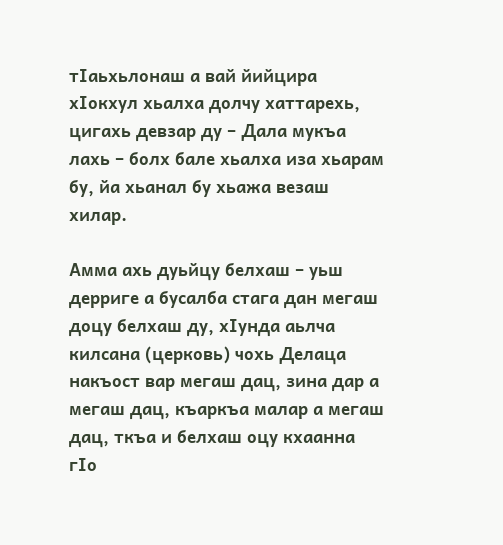тIаьхьлонаш а вай йийцира хIокхул хьалха долчу хаттарехь, цигахь девзар ду – Дала мукъа лахь – болх бале хьалха иза хьарам бу, йа хьанал бу хьажа везаш хилар.

Амма ахь дуьйцу белхаш – уьш дерриге а бусалба стага дан мегаш доцу белхаш ду, хIунда аьлча килсана (церковь) чохь Делаца накъост вар мегаш дац, зина дар а мегаш дац, къаркъа малар а мегаш дац, ткъа и белхаш оцу кхаанна гIо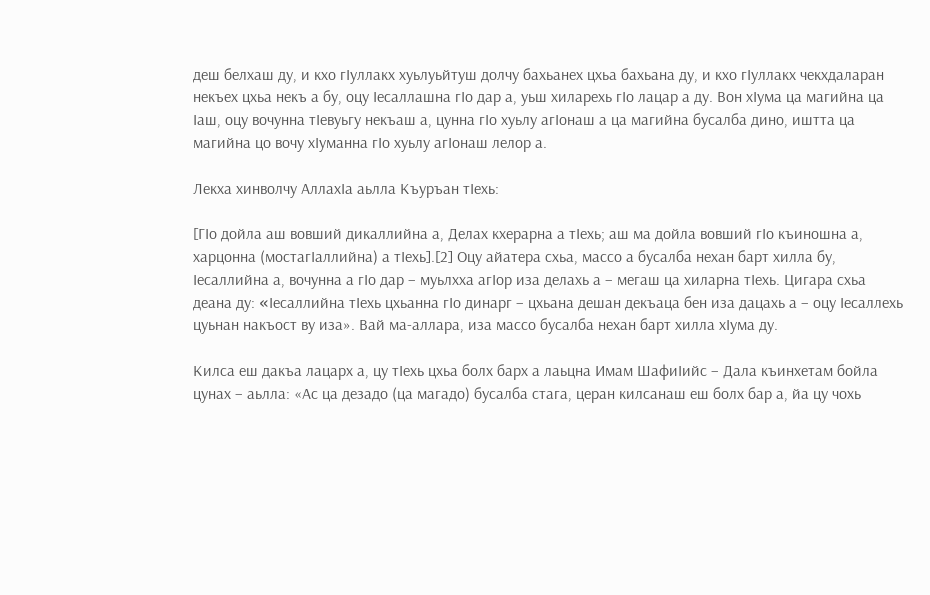деш белхаш ду, и кхо гIуллакх хуьлуьйтуш долчу бахьанех цхьа бахьана ду, и кхо гIуллакх чекхдаларан некъех цхьа некъ а бу, оцу Iесаллашна гIо дар а, уьш хиларехь гIо лацар а ду. Вон хIума ца магийна ца Iаш, оцу вочунна тIевуьгу некъаш а, цунна гIо хуьлу агIонаш а ца магийна бусалба дино, иштта ца магийна цо вочу хIуманна гIо хуьлу агIонаш лелор а.

Лекха хинволчу АллахIа аьлла Къуръан тIехь:

[ГIо дойла аш вовший дикаллийна а, Делах кхерарна а тIехь; аш ма дойла вовший гIо къиношна а, харцонна (мостагIаллийна) а тIехь].[2] Оцу айатера схьа, массо а бусалба нехан барт хилла бу, Iесаллийна а, вочунна а гIо дар – муьлхха агIор иза делахь а – мегаш ца хиларна тIехь. Цигара схьа деана ду: «Iесаллийна тIехь цхьанна гIо динарг – цхьана дешан декъаца бен иза дацахь а – оцу Iесаллехь цуьнан накъост ву иза». Вай ма-аллара, иза массо бусалба нехан барт хилла хIума ду.

Килса еш дакъа лацарх а, цу тIехь цхьа болх барх а лаьцна Имам ШафиIийс – Дала къинхетам бойла цунах – аьлла: «Ас ца дезадо (ца магадо) бусалба стага, церан килсанаш еш болх бар а, йа цу чохь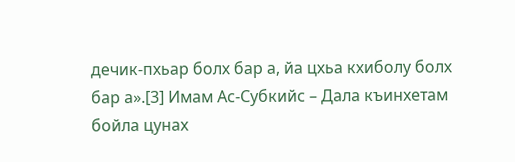дечик-пхьар болх бар а, йа цхьа кхиболу болх бар а».[3] Имам Ас-Субкийс – Дала къинхетам бойла цунах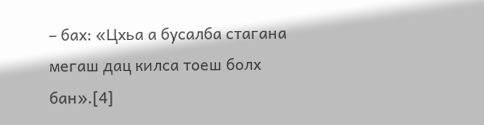– бах: «Цхьа а бусалба стагана мегаш дац килса тоеш болх бан».[4]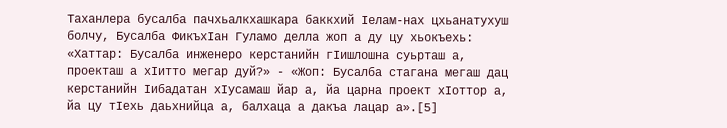Таханлера бусалба пачхьалкхашкара баккхий Iелам-нах цхьанатухуш болчу, Бусалба ФикъхIан Гуламо делла жоп а ду цу хьокъехь: «Хаттар: Бусалба инженеро керстанийн гIишлошна суьрташ а, проекташ а хIитто мегар дуй?» - «Жоп: Бусалба стагана мегаш дац керстанийн Iибадатан хIусамаш йар а, йа царна проект хIоттор а, йа цу тIехь даьхнийца а, балхаца а дакъа лацар а».[5]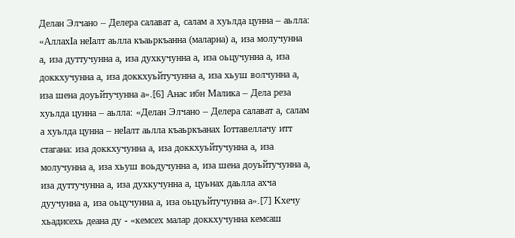Делан Элчано – Делера салават а, салам а хуьлда цунна – аьлла: «АллахIа неIалт аьлла къаьркъанна (маларна) а, иза молучунна а, иза дуттучунна а, иза духкучунна а, иза оьцучунна а, иза доккхучунна а, иза доккхуьйтучунна а, иза хьуш волчунна а, иза шена доуьйтучунна а».[6] Анас ибн Малика – Дела реза хуьлда цунна – аьлла: «Делан Элчано – Делера салават а, салам а хуьлда цунна – неIалт аьлла къаьркъанах Iоттавеллачу итт стагана: иза доккхучунна а, иза доккхуьйтучунна а, иза молучунна а, иза хьуш воьдучунна а, иза шена доуьйтучунна а, иза дуттучунна а, иза духкучунна а, цуьнах даьлла ахча дуучунна а, иза оьцучунна а, иза оьцуьйтучунна а».[7] Кхечу хьадисехь деана ду - «кемсех малар доккхучунна кемсаш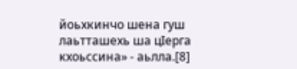йоьхкинчо шена гуш лаьтташехь ша цIерга кхоьссина» - аьлла.[8]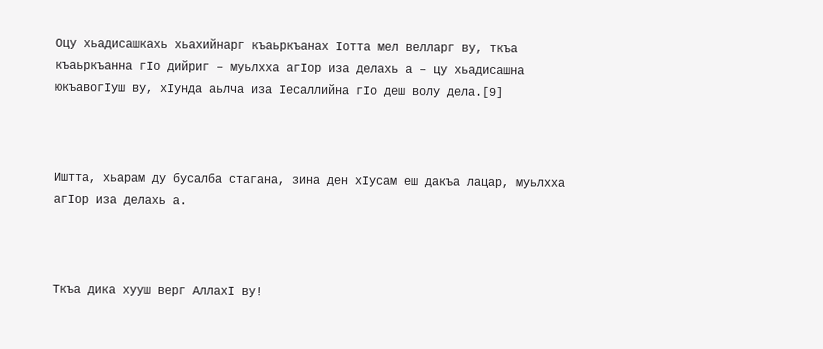Оцу хьадисашкахь хьахийнарг къаьркъанах Iотта мел велларг ву, ткъа къаьркъанна гIо дийриг – муьлхха агIор иза делахь а – цу хьадисашна юкъавогIуш ву, хIунда аьлча иза Iесаллийна гIо деш волу дела.[9]



Иштта, хьарам ду бусалба стагана, зина ден хIусам еш дакъа лацар, муьлхха агIор иза делахь а.



Ткъа дика хууш верг АллахI ву!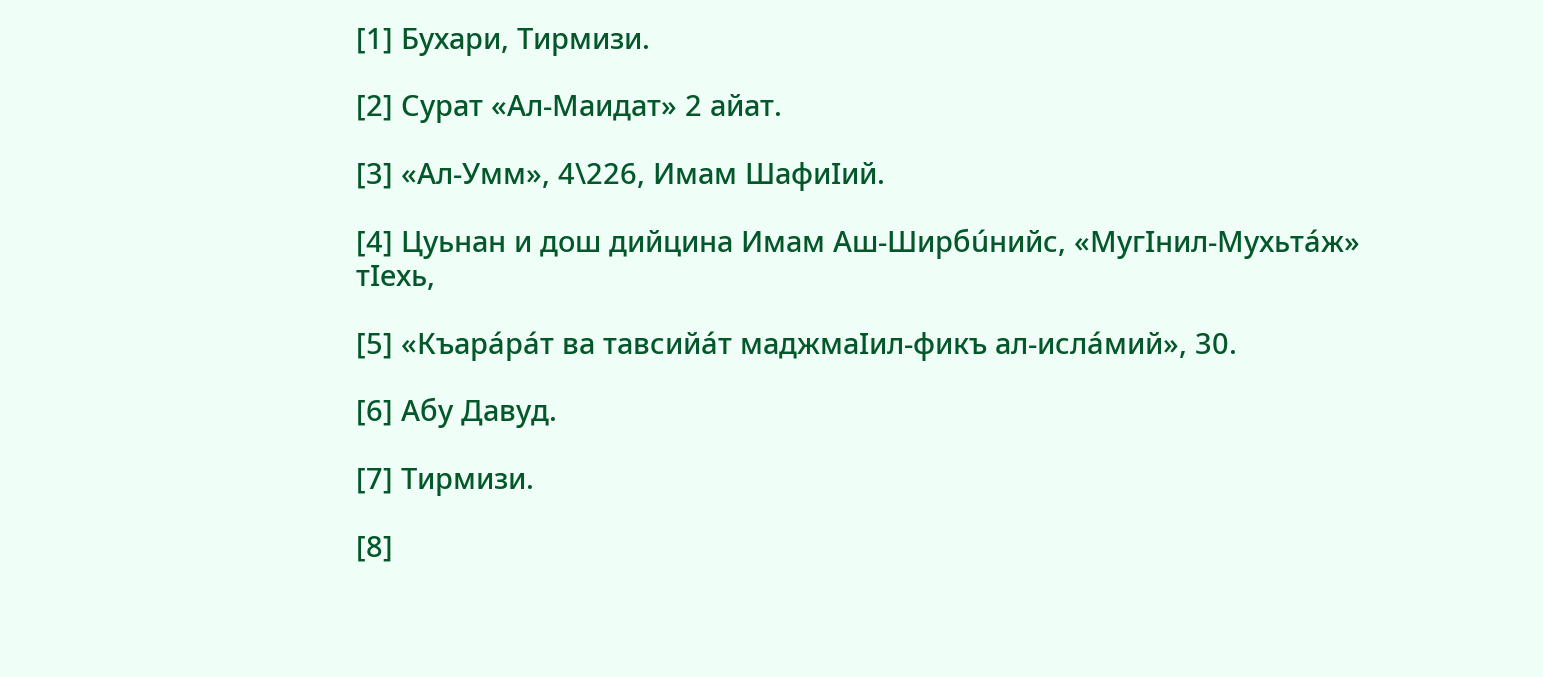[1] Бухари, Тирмизи.

[2] Сурат «Ал-Маидат» 2 айат.

[3] «Ал-Умм», 4\226, Имам ШафиIий.

[4] Цуьнан и дош дийцина Имам Аш-Ширбúнийс, «МугIнил-Мухьтáж» тIехь,

[5] «Къарáрáт ва тавсийáт маджмаIил-фикъ ал-ислáмий», 30.

[6] Абу Давуд.

[7] Тирмизи.

[8]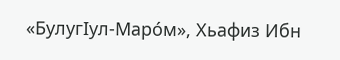«БулугIул-Марóм», Хьафиз Ибн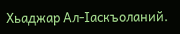Хьаджар Ал-Iаскъоланий.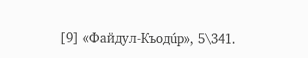[9] «Файдул-Къодúр», 5\341.